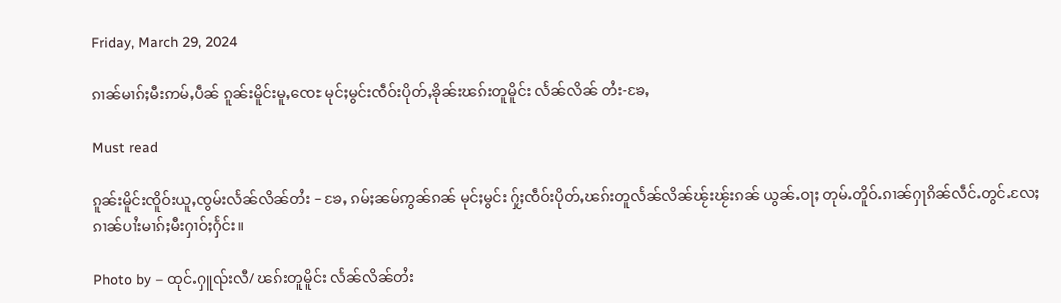Friday, March 29, 2024

ၵၢၼ်မၢၵ်ႈမီးဢမ်ႇပဵၼ် ၵူၼ်းမိူင်းမူႇၸေႊ မုင်ႈမွင်းၸဵဝ်းပိုတ်ႇၶိုၼ်းၽၵ်းတူမိူင်း လႅၼ်လိၼ် တႆး-ၶႄႇ

Must read

ၵူၼ်းမိူင်းၸိူဝ်းယူႇၸွမ်းလႅၼ်လိၼ်တႆး – ၶႄႇ ၵမ်ႈၼမ်ဢွၼ်ၵၼ် မုင်ႈမွင်း ႁႂ်ႈၸဵဝ်းပိုတ်ႇၽၵ်းတူလႅၼ်လိၼ်ၽႂ်းၽႂ်းၵၼ် ယွၼ်ႉဝႃႈ တုမ်ႉတိူဝ်ႉၵၢၼ်ႁႃၵိၼ်လဵင်ႉတွင်ႉလႄႈ ၵၢၼ်ပၢႆးမၢၵ်ႈမီးႁၢဝ်ႈႁႅင်း။

Photo by – ထုင်ႉႁူၺ်းလီ/ ၽၵ်းတူမိူင်း လႅၼ်လိၼ်တႆး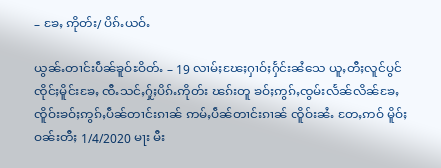– ၶႄႇ ဢိုတ်း/ ပိၵ်ႉယဝ်ႉ

ယွၼ်ႉတၢင်းပဵၼ်ၶူဝ်ႊဝိတ်ႉ – 19 လၢမ်ႈၽႄႈႁၢဝ်ႈႁႅင်းၼႆသေ ယူႇတီႈလူင်ပွင်ၸိုင်ႈမိူင်းၶႄႇ ၸီႉသင်ႇႁႂ်ႈပိၵ်ႉဢိုတ်း ၽၵ်းတူ ၶဝ်ႈဢွၵ်ႇၸွမ်းလႅၼ်လိၼ်ၶႄႇ ၸိူဝ်းၶဝ်ႈဢွၵ်ႇပဵၼ်တၢင်းၵၢၼ် ဢမ်ႇပဵၼ်တၢင်းၵၢၼ် ၸိူဝ်းၼႆႉ တႄႇဢဝ် မိူဝ်ႈဝၼ်းတီႈ 1/4/2020 မႃး မီး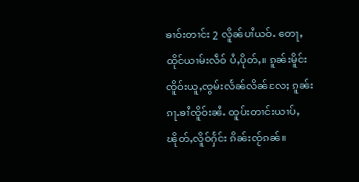ၶၢဝ်းတၢင်း 2 လိူၼ်ပၢႆယဝ်ႉ တေႃႇထိုင်ယၢမ်းလဵဝ် ပႆႇပိုတ်ႇ။ ၵူၼ်းမိူင်း ၸိူဝ်းယူႇၸွမ်းလႅၼ်လိၼ်လႄႈ ၵူၼ်းၵႃႉၶၢႆၸိူဝ်းၼႆႉ ထူပ်းတၢင်းယၢပ်ႇၽိုတ်ႇလိူဝ်ႁႅင်း ၵိၼ်းၸႂ်ၵၼ်။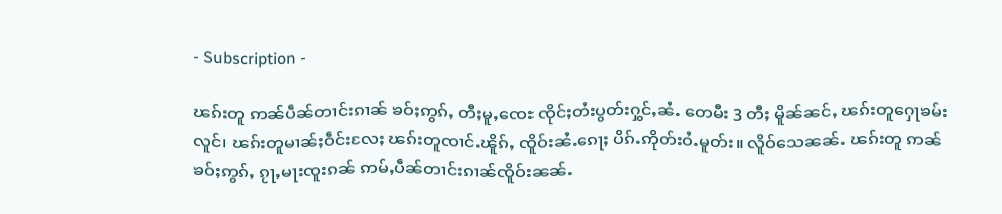- Subscription -

ၽၵ်းတူ ဢၼ်ပဵၼ်တၢင်းၵၢၼ် ၶဝ်ႈဢွၵ်ႇ တီႈမူႇၸေႊ ၸိုင်ႈတႆးပွတ်းႁွင်ႇၼႆႉ တေမီး 3 တီႈ မိူၼ်ၼင်ႇ ၽၵ်းတူႁေႃၶမ်းလူင်၊ ၽၵ်းတူမၢၼ်ႈဝဵင်းလႄႈ ၽၵ်းတူၸၢင်ႉၽိူၵ်ႇ ၸိူဝ်းၼႆႉၵေႃႈ ပိၵ်ႉဢိုတ်းဝႆႉမူတ်း။ လိူဝ်သေၼၼ်ႉ ၽၵ်းတူ ဢၼ်ၶဝ်ႈဢွၵ်ႇ ၵႂႃႇမႃးၸူးၵၼ် ဢမ်ႇပဵၼ်တၢင်းၵၢၼ်ၸိူဝ်းၼၼ်ႉ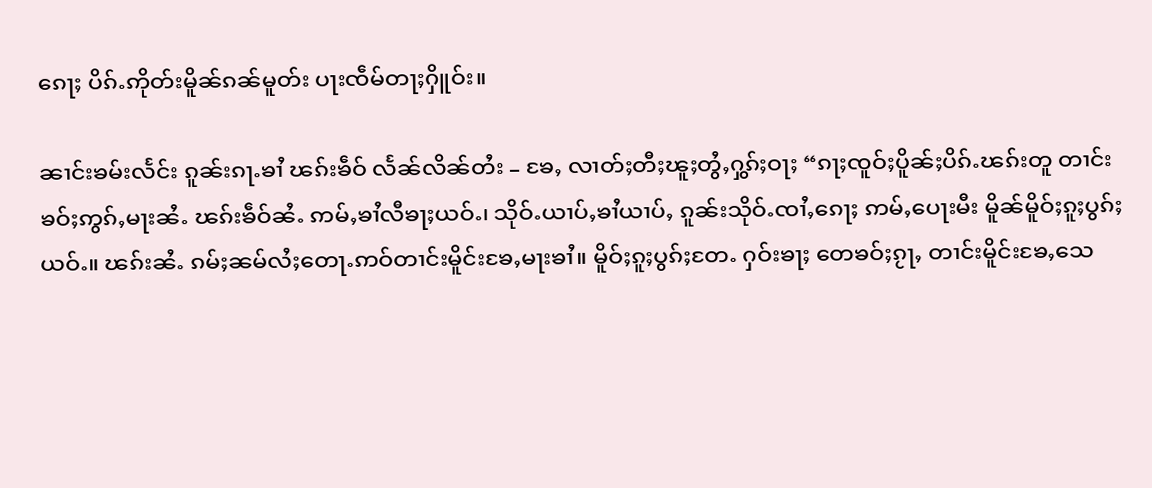ၵေႃႈ ပိၵ်ႉဢိုတ်းမိူၼ်ၵၼ်မူတ်း ပႃးၸဵမ်တႃႈႁိူဝ်း။

ၼၢင်းၶမ်းလႅင်း ၵူၼ်းၵႃႉၶၢႆ ၽၵ်းၶဵဝ် လႅၼ်လိၼ်တႆး – ၶႄႇ လၢတ်ႈတီႈၽူႈတွႆႇႁွၵ်ႈဝႃႈ “ၵႃႈၸူဝ်ႈပိူၼ်ႈပိၵ်ႉၽၵ်းတူ တၢင်းၶဝ်ႈဢွၵ်ႇမႃးၼႆႉ ၽၵ်းၶဵဝ်ၼႆႉ ဢမ်ႇၶၢႆလီၶႃႈယဝ်ႉ၊ သိုဝ်ႉယၢပ်ႇၶၢႆယၢပ်ႇ ၵူၼ်းသိုဝ်ႉၸၢႆႇၵေႃႈ ဢမ်ႇပေႃးမီး မိူၼ်မိူဝ်ႈၵူႈပွၵ်ႈယဝ်ႉ။ ၽၵ်းၼႆႉ ၵမ်ႈၼမ်လႆႈတေႃႉဢဝ်တၢင်းမိူင်းၶႄႇမႃးၶၢႆ။ မိူဝ်ႈၵူႈပွၵ်ႈတႄႉ ႁဝ်းၶႃႈ တေၶဝ်ႈၵႂႃႇ တၢင်းမိူင်းၶႄႇသေ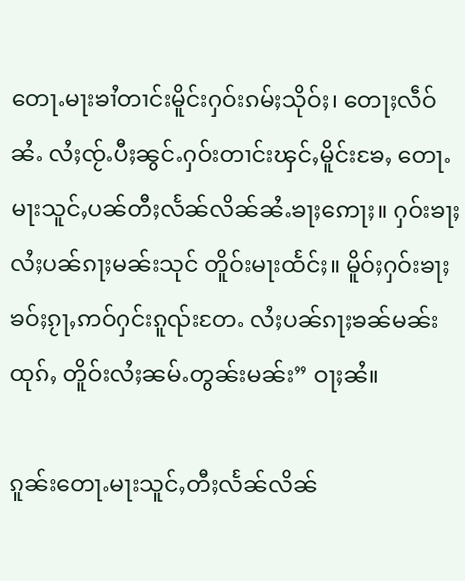တေႃႉမႃးၶၢႆတၢင်းမိူင်းႁဝ်းၵမ်ႈသိုဝ်ႈ၊ တေႃႈလဵဝ်ၼႆႉ လႆႈၸႂ်ႉပီႈၼွင်ႉႁဝ်းတၢင်းၾင်ႇမိူင်းၶႄႇ တေႃႉမႃးသူင်ႇပၼ်တီႈလႅၼ်လိၼ်ၼႆႉၶႃႈဢေႃႈ။ ႁဝ်းၶႃႈလႆႈပၼ်ၵႃႈမၼ်းသုင် တိူဝ်းမႃးထႅင်ႈ။ မိူဝ်ႈႁဝ်းၶႃႈ ၶဝ်ႈၵႂႃႇဢဝ်ႁင်းၵူၺ်းတႄႉ လႆႈပၼ်ၵႃႈၶၼ်မၼ်းထုၵ်ႇ တိူဝ်းလႆႈၼမ်ႉတွၼ်းမၼ်း” ဝႃႈၼႆ။

ၵူၼ်းတေႃႉမႃးသူင်ႇတီႈလႅၼ်လိၼ်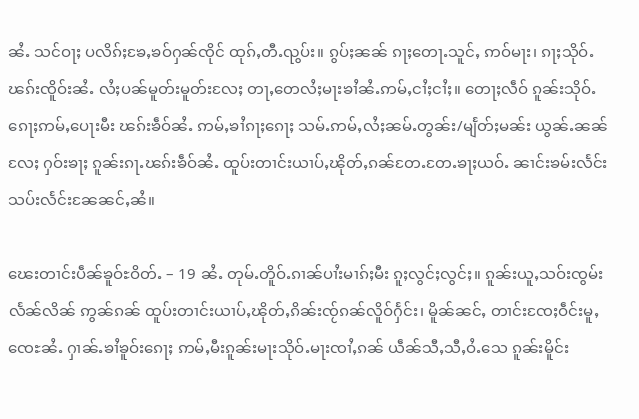ၼႆႉ သင်ဝႃႈ ပလိၵ်ႈၶႄႇၶဝ်ႁၼ်ၸိုင် ထုၵ်ႇတီႉၺွပ်း။ ၵွပ်ႈၼၼ် ၵႃႈတေႃႉသူင်ႇ ဢဝ်မႃး၊ ၵႃႈသိုဝ်ႉၽၵ်းၸိူဝ်းၼႆႉ လႆႈပၼ်မူတ်းမူတ်းလႄႈ တႃႇတေလႆႈမႃးၶၢႆၼႆႉဢမ်ႇငၢႆႈငၢႆႈ။ တေႃႈလဵဝ် ၵူၼ်းသိုဝ်ႉၵေႃႈဢမ်ႇပေႃးမီး ၽၵ်းၶဵဝ်ၼႆႉ ဢမ်ႇၶၢႆၵႃႈၵေႃႈ သမ်ႉဢမ်ႇလႆႈၼမ်ႉတွၼ်း/မျႅတ်ႈမၼ်း ယွၼ်ႉၼၼ်လႄႈ ႁဝ်းၶႃႈ ၵူၼ်းၵႃႉၽၵ်းၶဵဝ်ၼႆႉ ထူပ်းတၢင်းယၢပ်ႇၽိုတ်ႇၵၼ်တႄႉတႄႉၶႃႈယဝ်ႉ ၼၢင်းၶမ်းလႅင်း သပ်းလႅင်းၼႄၼင်ႇၼႆ။

ၽေးတၢင်းပဵၼ်ၶူဝ်ႊဝိတ်ႉ – 19 ၼႆႉ တုမ်ႉတိူဝ်ႉၵၢၼ်ပၢႆးမၢၵ်ႈမီး ၵူႈလွင်ႈလွင်ႈ။ ၵူၼ်းယူႇသဝ်းၸွမ်းလႅၼ်လိၼ် ဢွၼ်ၵၼ် ထူပ်းတၢင်းယၢပ်ႇၽိုတ်ႇၵိၼ်းၸႂ်ၵၼ်လိူဝ်ႁႅင်း၊ မိူၼ်ၼင်ႇ တၢင်းၸႄႈဝဵင်းမူႇၸေႊၼႆႉ ႁၢၼ်ႉၶၢႆၶူဝ်းၵေႃႈ ဢမ်ႇမီးၵူၼ်းမႃးသိုဝ်ႉမႃးၸၢႆႇၵၼ် ယဵၼ်သီႇသီႇဝႆႉသေ ၵူၼ်းမိူင်း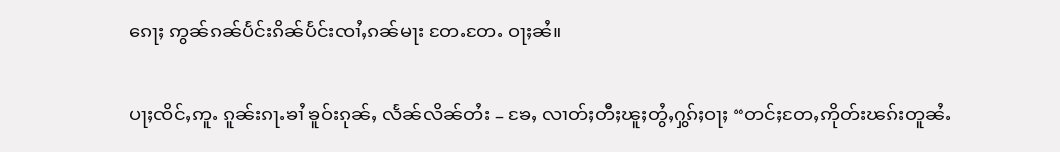ၵေႃႈ ဢွၼ်ၵၼ်ပႅင်းၵိၼ်ပႅင်းၸၢႆႇၵၼ်မႃး တႄႉတႄႉ ဝႃႈၼႆ။

ပႃႈၸိင်ႇဢူႉ ၵူၼ်းၵႃႉၶၢႆ ၶူဝ်းၵုၼ်ႇ လႅၼ်လိၼ်တႆး – ၶႄႇ လၢတ်ႈတီႈၽူႈတွႆႇႁွၵ်ႈဝႃႈ “တင်ႈတႄႇဢိုတ်းၽၵ်းတူၼႆႉ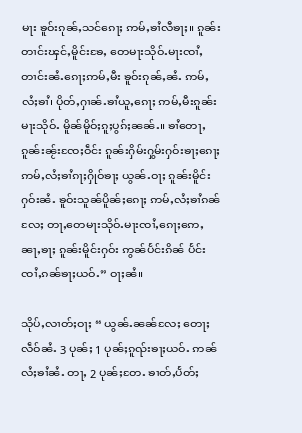မႃး ၶူဝ်းၵုၼ်ႇသင်ၵေႃႈ ဢမ်ႇၶၢႆလီၶႃႈ။ ၵူၼ်းတၢင်းၾင်ႇမိူင်းၶႄႇ တေမႃးသိုဝ်ႉမႃးၸၢႆႇတၢင်းၼႆႉၵေႃႈဢမ်ႇမီး ၶူဝ်းၵုၼ်ႇၼႆႉ ဢမ်ႇလႆႈၶၢႆ၊ ပိုတ်ႇႁၢၼ်ႉၶၢႆယူႇၵေႃႈ ဢမ်ႇမီးၵူၼ်းမႃးသိုဝ်ႉ မိူၼ်မိူဝ်ႈၵူႈပွၵ်ႈၼၼ်ႉ။ ၶၢႆတေႃႇၵူၼ်းၼႂ်းၸႄႈဝဵင်း ၵူၼ်းႁိမ်းႁွမ်းႁဝ်းၶႃႈၵေႃႈ ဢမ်ႇလႆႈၶၢႆၵႃႈႁိုဝ်ၶႃႈ ယွၼ်ႉဝႃႈ ၵူၼ်းမိူင်းႁဝ်းၼႆႉ ၶူဝ်းသူၼ်ပိူၼ်ႈၵေႃႈ ဢမ်ႇလႆႈၶၢႆၵၼ်လႄႈ တႃႇတေမႃးသိုဝ်ႉမႃးၸၢႆႇၵေႃႈဢေႇၼႃႇၶႃႈ ၵူၼ်းမိူင်းႁဝ်း ဢွၼ်ပႅင်းၵိၼ် ပႅင်းၸၢႆႇၵၼ်ၶႃႈယဝ်ႉ” ဝႃႈၼႆ။

သိုပ်ႇလၢတ်ႈဝႃႈ “ ယွၼ်ႉၼၼ်လႄႈ တေႃႈလဵဝ်ၼႆႉ 3 ပုၼ်ႈ 1 ပုၼ်ႈၵူၺ်းၶႃႈယဝ်ႉ ဢၼ်လႆႈၶၢႆၼႆႉ တႃႇ 2 ပုၼ်ႈတႄႉ ၶၢတ်ႇပႅတ်ႈ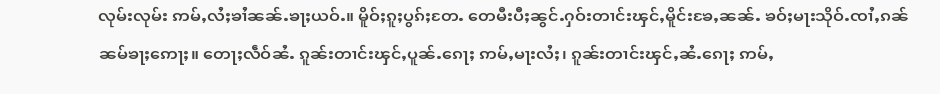လုမ်းလုမ်း ဢမ်ႇလႆႈၶၢႆၼၼ်ႉၶႃႈယဝ်ႉ။ မိူဝ်ႈၵူႈပွၵ်ႈတႄႉ တေမီးပီႈၼွင်ႉႁဝ်းတၢင်းၾင်ႇမိူင်းၶႄႇၼၼ်ႉ ၶဝ်ႈမႃးသိုဝ်ႉၸၢႆႇၵၼ်ၼမ်ၶႃႈဢေႃႈ။ တေႃႈလဵဝ်ၼႆႉ ၵူၼ်းတၢင်းၾင်ႇပူၼ်ႉၵေႃႈ ဢမ်ႇမႃးလႆႈ၊ ၵူၼ်းတၢင်းၾင်ႇၼႆႉၵေႃႈ ဢမ်ႇ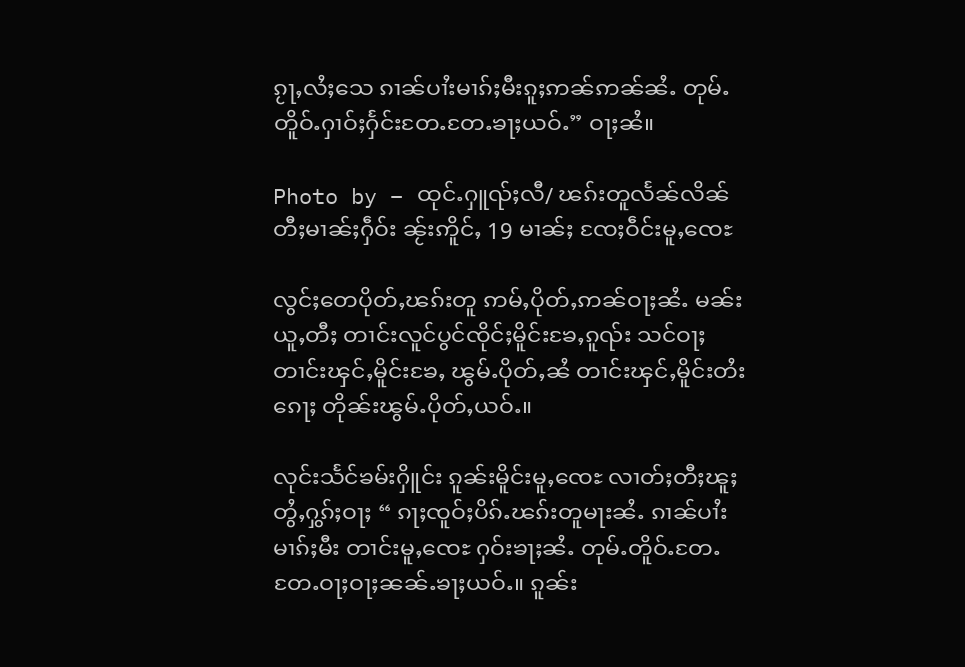ၵႂႃႇလႆႈသေ ၵၢၼ်ပၢႆးမၢၵ်ႈမီးၵူႈဢၼ်ဢၼ်ၼႆႉ တုမ်ႉတိူဝ်ႉႁၢဝ်ႈႁႅင်းတႄႉတႄႉၶႃႈယဝ်ႉ” ဝႃႈၼႆ။

Photo by – ထုင်ႉႁူၺ်ႈလီ/ ၽၵ်းတူလႅၼ်လိၼ် တီႈမၢၼ်ႈႁဵဝ်း ၼႂ်းဢိူင်ႇ 19 မၢၼ်ႈ ၸႄႈဝဵင်းမူႇၸေႊ

လွင်ႈတေပိုတ်ႇၽၵ်းတူ ဢမ်ႇပိုတ်ႇဢၼ်ဝႃႈၼႆႉ မၼ်းယူႇတီႈ တၢင်းလူင်ပွင်ၸိုင်ႈမိူင်းၶႄႇၵူၺ်း သင်ဝႃႈ တၢင်းၾင်ႇမိူင်းၶႄႇ ၽွမ်ႉပိုတ်ႇၼႆ တၢင်းၾင်ႇမိူင်းတႆးၵေႃႈ တိုၼ်းၽွမ်ႉပိုတ်ႇယဝ်ႉ။

လုင်းသႅင်ၶမ်းႁိူင်း ၵူၼ်းမိူင်းမူႇၸေႊ လၢတ်ႈတီႈၽူႈတွႆႇႁွၵ်ႈဝႃႈ “ ၵႃႈၸူဝ်ႈပိၵ်ႉၽၵ်းတူမႃးၼႆႉ ၵၢၼ်ပၢႆးမၢၵ်ႈမီး တၢင်းမူႇၸေႊ ႁဝ်းၶႃႈၼႆႉ တုမ်ႉတိူဝ်ႉတႄႉတႄႉဝႃႈဝႃႈၼၼ်ႉၶႃႈယဝ်ႉ။ ၵူၼ်း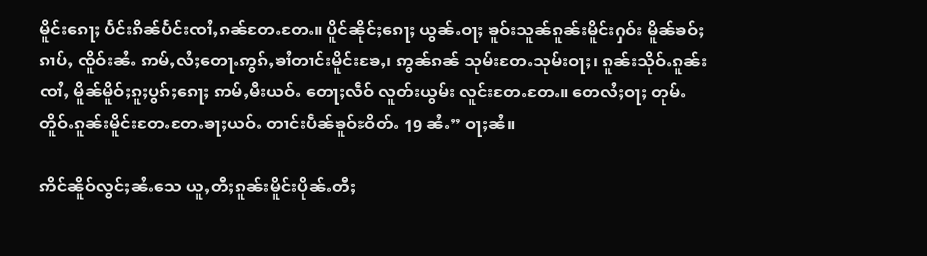မိူင်းၵေႃႈ ပႅင်းၵိၼ်ပႅင်းၸၢႆႇၵၼ်တႄႉတႄႉ။ ပိူင်ၼိုင်ႈၵေႃႈ ယွၼ်ႉဝႃႈ ၶူဝ်းသူၼ်ၵူၼ်းမိူင်းႁဝ်း မိူၼ်ၶဝ်ႈၵၢပ်ႇ ၸိူဝ်းၼႆႉ ဢမ်ႇလႆႈတေႃႉဢွၵ်ႇၶၢႆတၢင်းမိူင်းၶႄႇ၊ ဢွၼ်ၵၼ် သုမ်းတႄႉသုမ်းဝႃႈ၊ ၵူၼ်းသိုဝ်ႉၵူၼ်းၸၢႆႇ မိူၼ်မိူဝ်ႈၵူႈပွၵ်ႈၵေႃႈ ဢမ်ႇမီးယဝ်ႉ တေႃႈလဵဝ် လူတ်းယွမ်း လူင်းတႄႉတႄႉ။ တေလႆႈဝႃႈ တုမ်ႉတိူဝ်ႉၵူၼ်းမိူင်းတႄႉတႄႉၶႃႈယဝ်ႉ တၢင်းပဵၼ်ၶူဝ်ႊဝိတ်ႉ 19 ၼႆႉ” ဝႃႈၼႆ။

ဢိင်ၼိူဝ်လွင်ႈၼႆႉသေ ယူႇတီႈၵူၼ်းမိူင်းပိုၼ်ႉတီႈ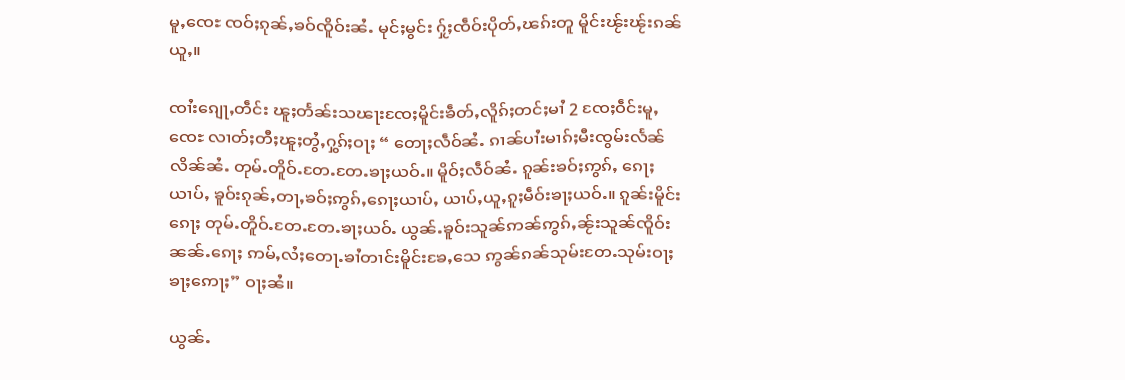မူႇၸေႊ ၸဝ်ႈၵုၼ်ႇၶဝ်ၸိူဝ်းၼႆႉ မုင်ႈမွင်း ႁႂ်ႈၸဵဝ်းပိုတ်ႇၽၵ်းတူ မိူင်းၽႂ်းၽႂ်းၵၼ်ယူႇ။

ၸၢႆးၵျေႃႇတဵင်း ၽူႈတႅၼ်းသၽႃးၸႄႈမိူင်းၶဵတ်ႇလိူၵ်ႈတင်ႈမၢႆ 2 ၸႄႈဝဵင်းမူႇၸေႊ လၢတ်ႈတီႈၽူႈတွႆႇႁွၵ်ႈဝႃႈ “ တေႃႈလဵဝ်ၼႆႉ ၵၢၼ်ပၢႆးမၢၵ်ႈမီးၸွမ်းလႅၼ်လိၼ်ၼႆႉ တုမ်ႉတိူဝ်ႉတႄႉတႄႉၶႃႈယဝ်ႉ။ မိူဝ်ႈလဵဝ်ၼႆႉ ၵူၼ်းၶဝ်ႈဢွၵ်ႇ ၵေႃႈယၢပ်ႇ ၶူဝ်းၵုၼ်ႇတႃႇၶဝ်ႈဢွၵ်ႇၵေႃႈယၢပ်ႇ ယၢပ်ႇယူႇၵူႈမဵဝ်းၶႃႈယဝ်ႉ။ ၵူၼ်းမိူင်းၵေႃႈ တုမ်ႉတိူဝ်ႉတႄႉတႄႉၶႃႈယဝ်ႉ ယွၼ်ႉၶူဝ်းသူၼ်ဢၼ်ဢွၵ်ႇၼႂ်းသူၼ်ၸိူဝ်းၼၼ်ႉၵေႃႈ ဢမ်ႇလႆႈတေႃႉၶၢႆတၢင်းမိူင်းၶႄႇသေ ဢွၼ်ၵၼ်သုမ်းတႄႉသုမ်းဝႃႈ ၶႃႈဢေႃႈ” ဝႃႈၼႆ။

ယွၼ်ႉ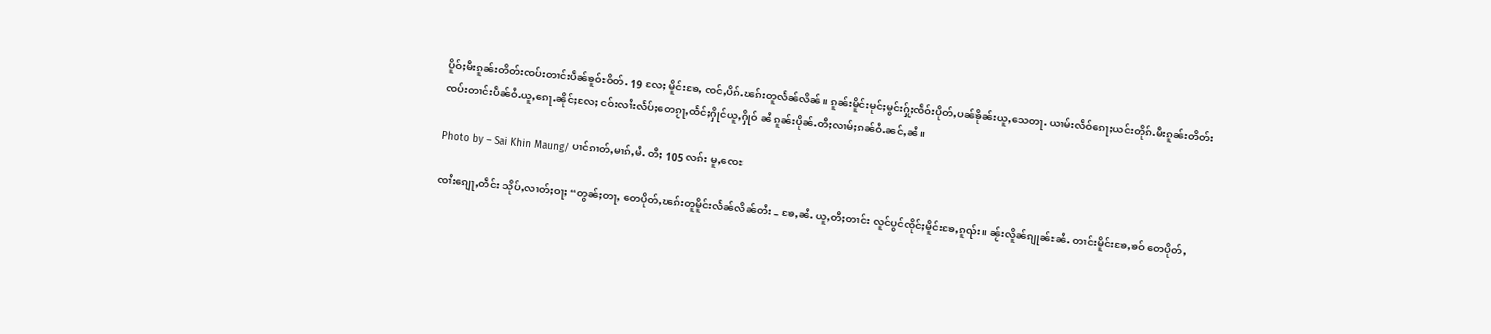ပိူဝ်ႈမီးၵူၼ်းတိတ်းၸပ်းတၢင်းပဵၼ်ၶူဝ်ႊဝိတ်ႉ 19 လႄႈ မိူင်းၶႄႇ ၸင်ႇပိၵ်ႉၽၵ်းတူလႅၼ်လိၼ်။ ၵူၼ်းမိူင်းမုင်ႈမွင်းႁႂ်ႈၸဵဝ်းပိုတ်ႇပၼ်ၶိုၼ်းယူႇသေတႃႉ ယၢမ်းလဵဝ်ၵေႃႈယင်းတိုၵ်ႉမီးၵူၼ်းတိတ်းၸပ်းတၢင်းပဵၼ်ဝႆႉယူႇၵေႃႉၼိုင်ႈလႄႈ ငဝ်းလၢႆးလႅပ်ႈတေၵႂႃႇထႅင်ႈႁိုင်ယူႇႁိုဝ် ၼႆ ၵူၼ်းပိုၼ်ႉတီႈလၢမ်ႈၵၼ်ဝႆႉၼင်ႇၼႆ။

Photo by – Sai Khin Maung/ ပၢင်ၵၢတ်ႇမၢၵ်ႇမႆႉ တီႈ 105 လၵ်း မူႇၸေႊ

ၸၢႆးၵျေႃႇတဵင်း သိုပ်ႇလၢတ်ႈဝႃႈ “တွၼ်ႈတႃႇ တေပိုတ်ႇၽၵ်းတူမိူင်းလႅၼ်လိၼ်တႆး – ၶႄႇၼႆႉ ယူႇတီႈတၢင်း လူင်ပွင်ၸိုင်ႈမိူင်းၶႄႇၵူၺ်း။ ၼႂ်းလိူၼ်ၵျုၼ်ႊၼႆႉ တၢင်းမိူင်းၶႄႇၶဝ် တေပိုတ်ႇ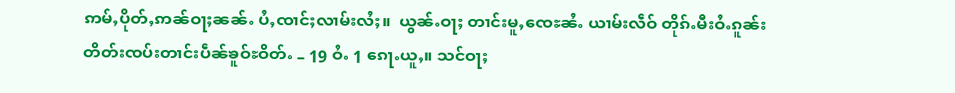ဢမ်ႇပိုတ်ႇဢၼ်ဝႃႈၼၼ်ႉ ပႆႇၸၢင်ႈလၢမ်းလႆႈ။  ယွၼ်ႉဝႃႈ တၢင်းမူႇၸေႊၼႆႉ ယၢမ်းလဵဝ် တိုၵ်ႉမီးဝႆႉၵူၼ်းတိတ်းၸပ်းတၢင်းပဵၼ်ၶူဝ်ႊဝိတ်ႉ – 19 ဝႆႉ 1 ၵေႃႉယူႇ။ သင်ဝႃႈ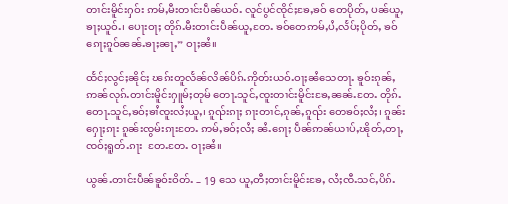တၢင်းမိူင်းႁဝ်း ဢမ်ႇမီးတၢင်းပဵၼ်ယဝ်ႉ လူင်ပွင်ၸိုင်ႈၶႄႇၶဝ် တေပိုတ်ႇ ပၼ်ယူႇၶႃႈယူဝ်ႉ၊ ပေႃးဝႃႈ တိုၵ်ႉမီးတၢင်းပဵၼ်ယူႇတႄႉ ၶဝ်တေဢမ်ႇပႆႇလႅပ်ႈပိုတ်ႇ ၶဝ်ၵေႃႈၵူဝ်ၼၼ်ႉၶႃႈၼႃႇ” ဝႃႈၼႆ။

ထႅင်ႈလွင်ႈၼိုင်ႈ ၽၵ်းတူလႅၼ်လိၼ်ပိၵ်ႉဢိုတ်းယဝ်ႉဝႃႈၼႆသေတႃႉ ၶူဝ်းၵုၼ်ႇဢၼ်လုၵ်ႉတၢင်းမိူင်းႁူမ်ႈတုမ် တေႃႉသူင်ႇၸူးတၢင်းမိူင်းၶႄႇၼၼ်ႉတႄႉ တိုၵ်ႉတေႃႉသူင်ႇၶဝ်ႈၶၢႆၸူးလႆႈယူႇ၊ ၵူၺ်းၵႃႈ ၵႃးတၢင်ႇၵုၼ်ႇၵူၺ်း တေၶဝ်ႈလႆႈ၊ ၵူၼ်းႁေႃႈၵႃး ၵူၼ်းၸွမ်းၵႃးတႄႉ ဢမ်ႇၶဝ်ႈလႆႈ ၼႆႉၵေႃႈ ပဵၼ်ဢၼ်ယၢပ်ႇၽိုတ်ႇတႃႇၸဝ်ႈရူတ်ႉၵႃး  တႄႉတႄႉ ဝႃႈၼႆ။

ယွၼ်ႉတၢင်းပဵၼ်ၶူဝ်ႊဝိတ်ႉ – 19 သေ ယူႇတီႈတၢင်းမိူင်းၶႄႇ လႆႈၸီႉသင်ႇပိၵ်ႉ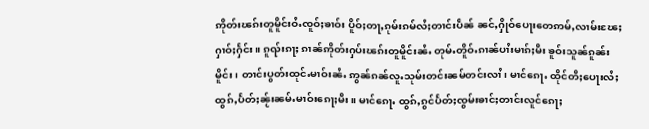ဢိုတ်းၽၵ်းတူမိူင်းဝႆႉၸူဝ်ႈၶၢဝ်း ပိူဝ်ႈတႃႇၵုမ်းၵမ်လႆႈတၢင်းပဵၼ် ၼင်ႇႁိုဝ်ပေႃးတေဢမ်ႇလၢမ်းၽႄႈႁၢဝ်ႈႁႅင်း။ ၵူၺ်းၵႃႈ ၵၢၼ်ဢိုတ်းႁပ်းၽၵ်းတူမိူင်းၼႆႉ တုမ်ႉတိူဝ်ႉၵၢၼ်ပၢႆးမၢၵ်ႈမီး ၶူဝ်းသူၼ်ၵူၼ်းမိူင်း၊ တၢင်းပွတ်းထုင်ႉမၢဝ်းၼႆႉ ဢွၼ်ၵၼ်လူႉသုမ်းတင်းၼမ်တင်းလၢႆ၊ မၢင်ၵေႃႉ ထိုင်တီႈပေႃးလႆႈ ထွၵ်ႇပႅတ်ႈၼႂ်းၼမ်ႉမၢဝ်းၵေႃႈမီး။ မၢင်ၵေႃႉ ထွၵ်ႇၵွင်ပႅတ်ႈၸွမ်းၶၢင်ႈတၢင်းလူင်ၵေႃႈ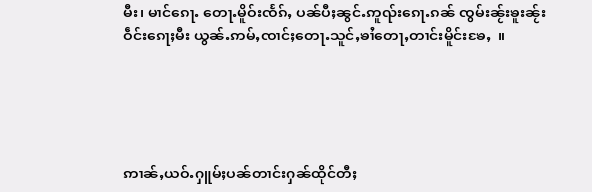မီး၊ မၢင်ၵေႃႉ တေႃႉမိူဝ်းၸႅၵ်ႇ ပၼ်ပီႈၼွင်ႉဢူၺ်းၵေႃႉၵၼ် ၸွမ်းၼႂ်းၶူးၼႂ်းဝဵင်းၵေႃႈမီး ယွၼ်ႉဢမ်ႇၸၢင်ႈတေႃႉသူင်ႇၶၢႆတေႃႇတၢင်းမိူင်းၶႄႇ  ။





ဢၢၼ်ႇယဝ်ႉႁူမ်ႈပၼ်တၢင်းႁၼ်ထိုင်တီႈ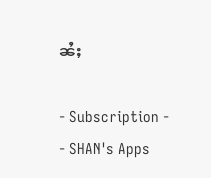ၼႆႈ

- Subscription -
- SHAN's Apps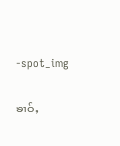-spot_img

ၶၢဝ်ႇ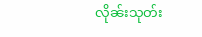လိုၼ်းသုတ်း